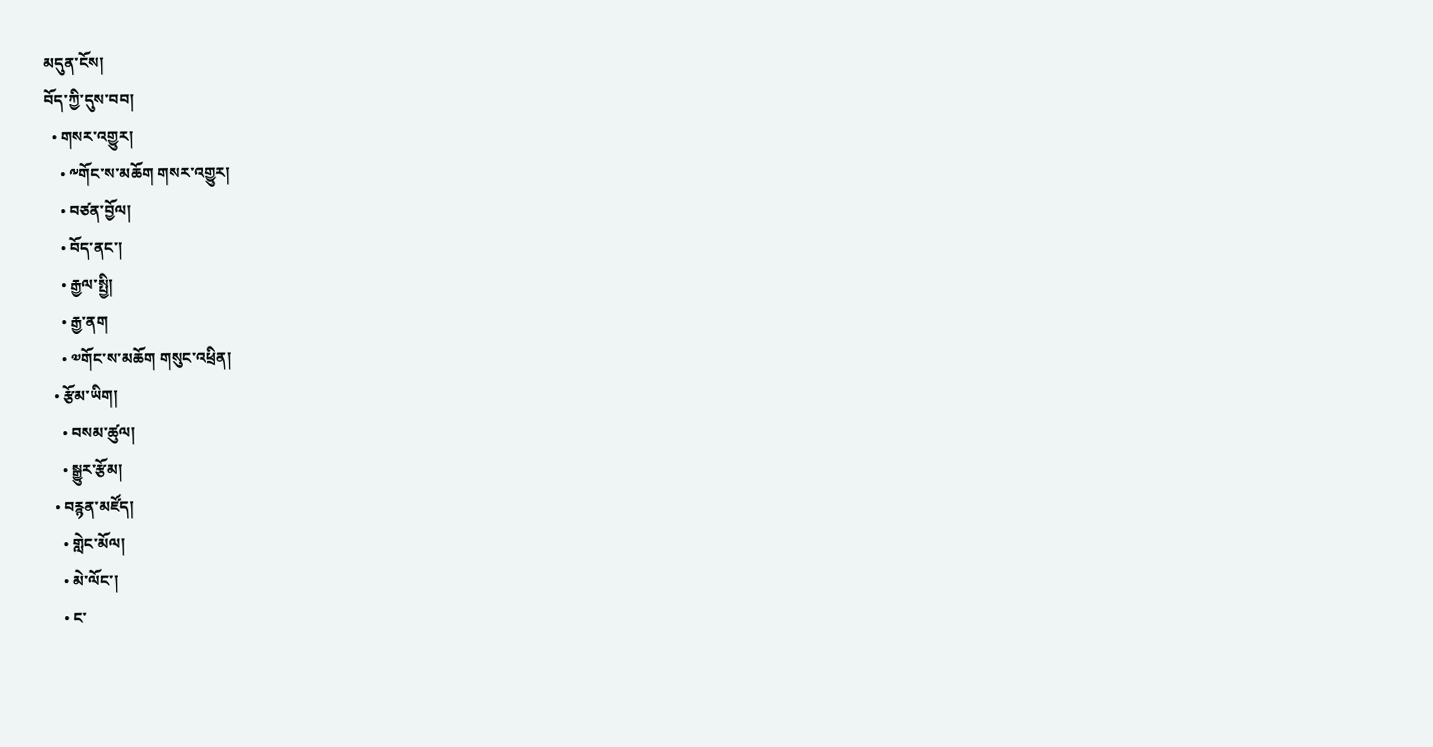མདུན་ངོས།
བོད་ཀྱི་དུས་བབ།
  • གསར་འགྱུར།
    • ༸གོང་ས་མཆོག གསར་འགྱུར།
    • བཙན་བྱོལ།
    • བོད་ནང་།
    • རྒྱལ་སྤྱི།
    • རྒྱ་ནག
    • ༧གོང་ས་མཆོག གསུང་འཕྲིན།
  • རྩོམ་ཡིག།
    • བསམ་ཚུལ།
    • སྒྱུར་རྩོམ།
  • བརྙན་མཛོད།
    • གླེང་མོལ།
    • མེ་ལོང་།
    • ང་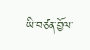ཡི་བཙན་བྱོལ་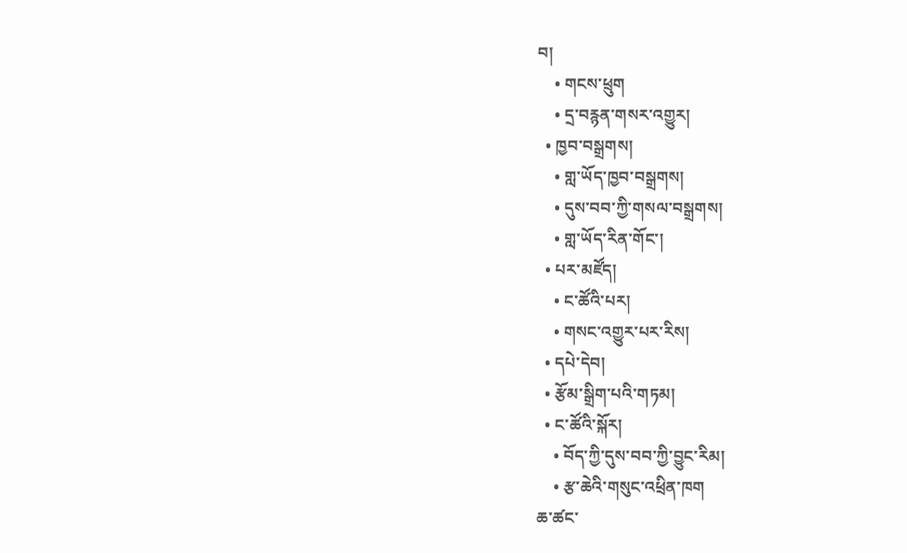བ།
    • གངས་ཕྲུག
    • དྲ་བརྙན་གསར་འགྱུར།
  • ཁྱབ་བསྒྲགས།
    • གླ་ཡོད་ཁྱབ་བསྒྲགས།
    • དུས་བབ་ཀྱི་གསལ་བསྒྲགས།
    • གླ་ཡོད་རིན་གོང་།
  • པར་མཛོད།
    • ང་ཚོའི་པར།
    • གསང་འགྱུར་པར་རིས།
  • དཔེ་དེབ།
  • རྩོམ་སྒྲིག་པའི་གཏམ།
  • ང་ཚོའི་སྐོར།
    • བོད་ཀྱི་དུས་བབ་ཀྱི་བྱུང་རིམ།
    • རྩ་ཆེའི་གསུང་འཕྲིན་ཁག
ཆ་ཚང་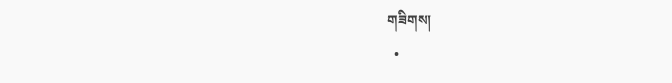གཟིགས།
  •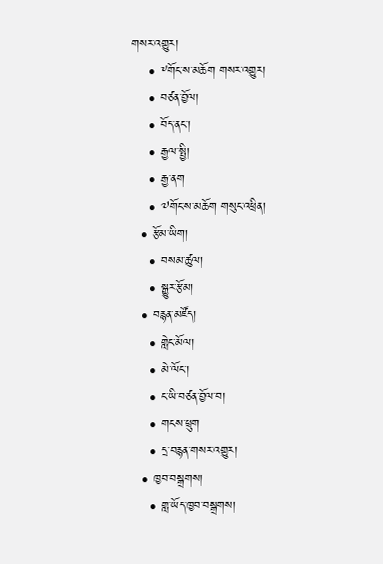གསར་འགྱུར།
    • ༸གོང་ས་མཆོག གསར་འགྱུར།
    • བཙན་བྱོལ།
    • བོད་ནང་།
    • རྒྱལ་སྤྱི།
    • རྒྱ་ནག
    • ༧གོང་ས་མཆོག གསུང་འཕྲིན།
  • རྩོམ་ཡིག།
    • བསམ་ཚུལ།
    • སྒྱུར་རྩོམ།
  • བརྙན་མཛོད།
    • གླེང་མོལ།
    • མེ་ལོང་།
    • ང་ཡི་བཙན་བྱོལ་བ།
    • གངས་ཕྲུག
    • དྲ་བརྙན་གསར་འགྱུར།
  • ཁྱབ་བསྒྲགས།
    • གླ་ཡོད་ཁྱབ་བསྒྲགས།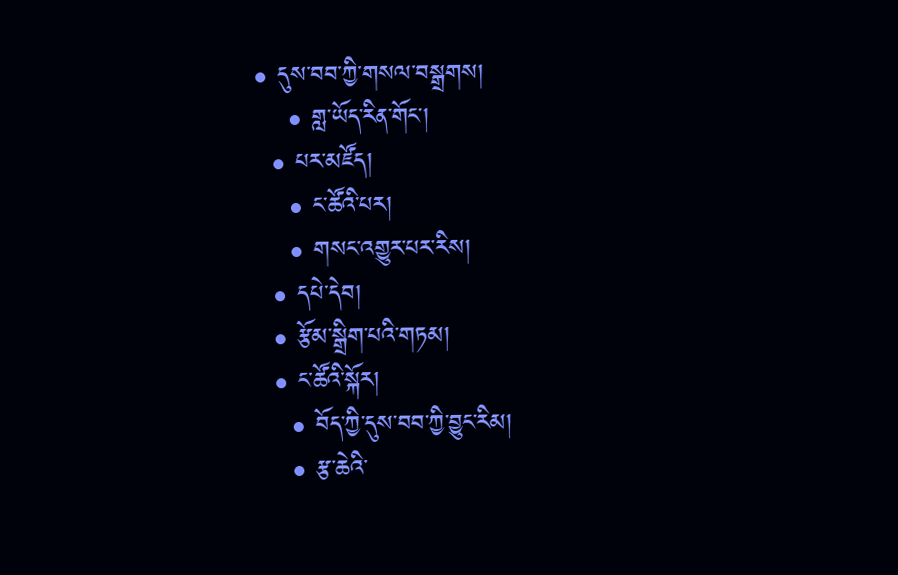• དུས་བབ་ཀྱི་གསལ་བསྒྲགས།
    • གླ་ཡོད་རིན་གོང་།
  • པར་མཛོད།
    • ང་ཚོའི་པར།
    • གསང་འགྱུར་པར་རིས།
  • དཔེ་དེབ།
  • རྩོམ་སྒྲིག་པའི་གཏམ།
  • ང་ཚོའི་སྐོར།
    • བོད་ཀྱི་དུས་བབ་ཀྱི་བྱུང་རིམ།
    • རྩ་ཆེའི་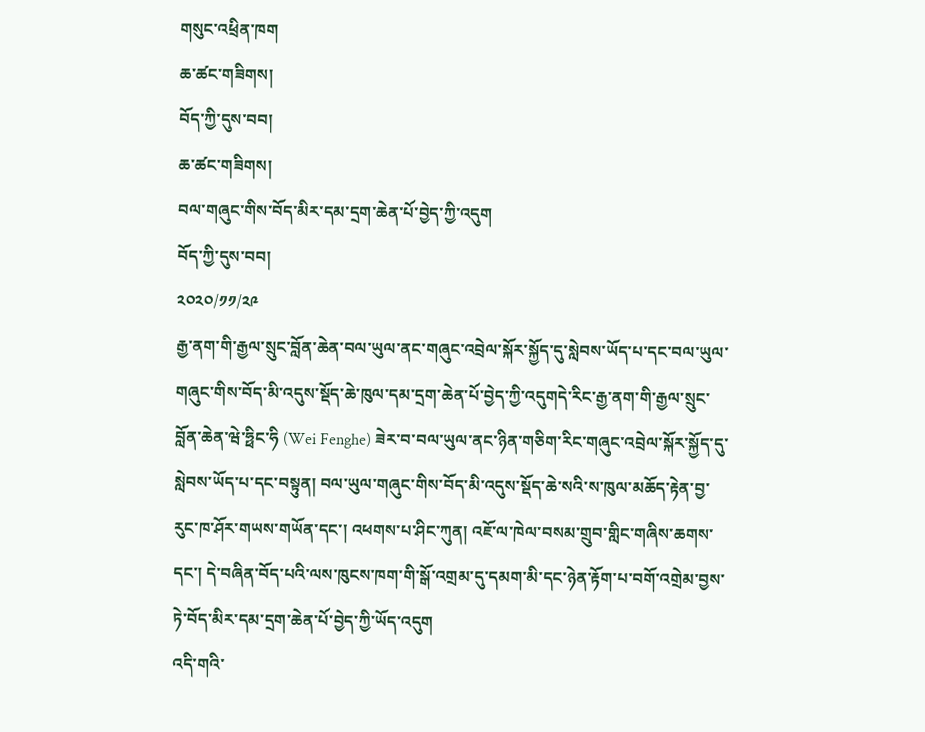གསུང་འཕྲིན་ཁག
ཆ་ཚང་གཟིགས།
བོད་ཀྱི་དུས་བབ།
ཆ་ཚང་གཟིགས།
བལ་གཞུང་གིས་བོད་མིར་དམ་དྲག་ཆེན་པོ་བྱེད་ཀྱི་འདུག
བོད་ཀྱི་དུས་བབ།
༢༠༢༠/༡༡/༢༩
རྒྱ་ནག་གི་རྒྱལ་སྲུང་བློན་ཆེན་བལ་ཡུལ་ནང་གཞུང་འབྲེལ་སྐོར་སྐྱོད་དུ་སླེབས་ཡོད་པ་དང་བལ་ཡུལ་གཞུང་གིས་བོད་མི་འདུས་སྡོད་ཆེ་ཁུལ་དམ་དྲག་ཆེན་པོ་བྱེད་ཀྱི་འདུགདེ་རིང་རྒྱ་ནག་གི་རྒྱལ་སྲུང་བློན་ཆེན་ཝེ་ཧྥིང་ཧི (Wei Fenghe) ཟེར་བ་བལ་ཡུལ་ནང་ཉིན་གཅིག་རིང་གཞུང་འབྲེལ་སྐོར་སྐྱོད་དུ་སླེབས་ཡོད་པ་དང་བསྟུན། བལ་ཡུལ་གཞུང་གིས་བོད་མི་འདུས་སྡོད་ཆེ་སའི་ས་ཁུལ་མཆོད་རྟེན་བྱ་རུང་ཁ་ཤོར་གཡས་གཡོན་དང་། འཕགས་པ་ཤིང་ཀུན། འཇོ་ལ་ཁེལ་བསམ་གྲུབ་གླིང་གཞིས་ཆགས་དང་། དེ་བཞིན་བོད་པའི་ལས་ཁུངས་ཁག་གི་སྒོ་འགྲམ་དུ་དམག་མི་དང་ཉེན་རྟོག་པ་བགོ་འགྲེམ་བྱས་ཏེ་བོད་མིར་དམ་དྲག་ཆེན་པོ་བྱེད་ཀྱི་ཡོད་འདུག
འདི་གའི་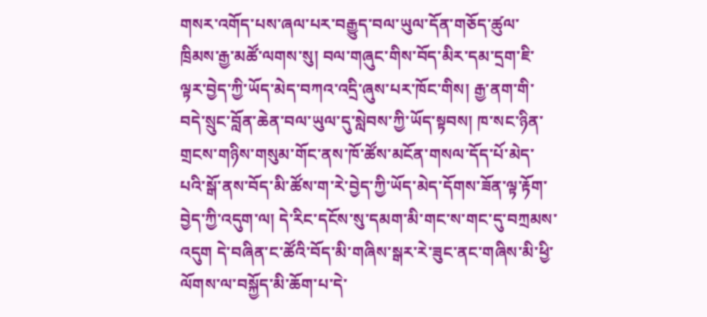གསར་འགོད་པས་ཞལ་པར་བརྒྱུད་བལ་ཡུལ་དོན་གཅོད་ཚུལ་ཁྲིམས་རྒྱ་མཚོ་ལགས་སུ། བལ་གཞུང་གིས་བོད་མིར་དམ་དྲག་ཇི་ལྟར་བྱེད་ཀྱི་ཡོད་མེད་བཀའ་འདྲི་ཞུས་པར་ཁོང་གིས། རྒྱ་ནག་གི་བདེ་སྲུང་བློན་ཆེན་བལ་ཡུལ་དུ་སླེབས་ཀྱི་ཡོད་སྟབས། ཁ་སང་ཉིན་གྲངས་གཉིས་གསུམ་གོང་ནས་ཁོ་ཚོས་མངོན་གསལ་དོད་པོ་མེད་པའི་སྒོ་ནས་བོད་མི་ཚོས་ག་རེ་བྱེད་ཀྱི་ཡོད་མེད་དོགས་ཟོན་ལྟ་རྟོག་བྱེད་ཀྱི་འདུག་ལ། དེ་རིང་དངོས་སུ་དམག་མི་གང་ས་གང་དུ་བཀྲམས་འདུག དེ་བཞིན་ང་ཚོའི་བོད་མི་གཞིས་སྒར་རེ་ཟུང་ནང་གཞིས་མི་ཕྱི་ལོགས་ལ་བསྐྱོད་མི་ཆོག་པ་དེ་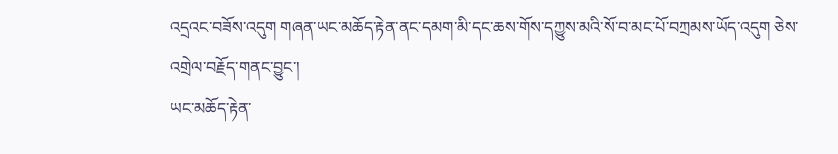འདྲའང་བཟོས་འདུག གཞན་ཡང་མཆོད་རྟེན་ནང་དམག་མི་དང་ཆས་གོས་དཀྱུས་མའི་སོ་བ་མང་པོ་བཀྲམས་ཡོད་འདུག ཅེས་འགྲེལ་བརྗོད་གནང་བྱུང་།
ཡང་མཆོད་རྟེན་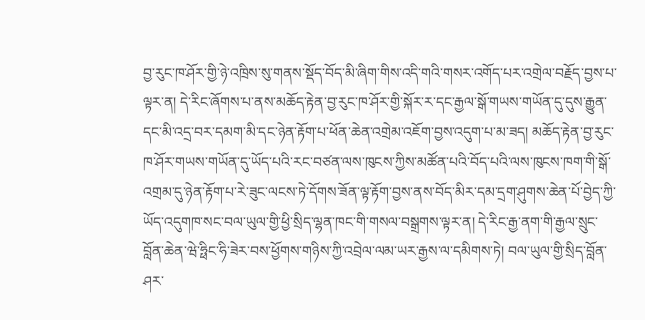བྱ་རུང་ཁ་ཤོར་གྱི་ཉེ་འཁྲིས་སུ་གནས་སྡོད་བོད་མི་ཞིག་གིས་འདི་གའི་གསར་འགོད་པར་འགྲེལ་བརྗོད་བྱས་པ་ལྟར་ན། དེ་རིང་ཞོགས་པ་ནས་མཆོད་རྟེན་བྱ་རུང་ཁ་ཤོར་གྱི་སྐོར་ར་དང་རྒྱལ་སྒོ་གཡས་གཡོན་དུ་དུས་རྒྱུན་དང་མི་འདྲ་བར་དམག་མི་དང་ཉེན་རྟོག་པ་ཕོན་ཆེན་འགྲེམ་འཇོག་བྱས་འདུག་པ་མ་ཟད། མཆོད་རྟེན་བྱ་རུང་ཁ་ཤོར་གཡས་གཡོན་དུ་ཡོད་པའི་རང་བཙན་ལས་ཁུངས་ཀྱིས་མཚོན་པའི་བོད་པའི་ལས་ཁུངས་ཁག་གི་སྒོ་འགྲམ་དུ་ཉེན་རྟོག་པ་རེ་ཟུང་ལངས་ཏེ་དོགས་ཟོན་ལྟ་རྟོག་བྱས་ནས་བོད་མིར་དམ་དྲག་ཤུགས་ཆེན་པོ་བྱེད་ཀྱི་ཡོད་འདུགཁ་སང་བལ་ཡུལ་གྱི་ཕྱི་སྲིད་ལྷན་ཁང་གི་གསལ་བསྒྲགས་ལྟར་ན། དེ་རིང་རྒྱ་ནག་གི་རྒྱལ་སྲུང་བློན་ཆེན་ཝེ་ཧྥིང་ཧི་ཟེར་བས་ཕྱོགས་གཉིས་ཀྱི་འབྲེལ་ལམ་ཡར་རྒྱས་ལ་དམིགས་ཏེ། བལ་ཡུལ་གྱི་སྲིད་བློན་ཤར་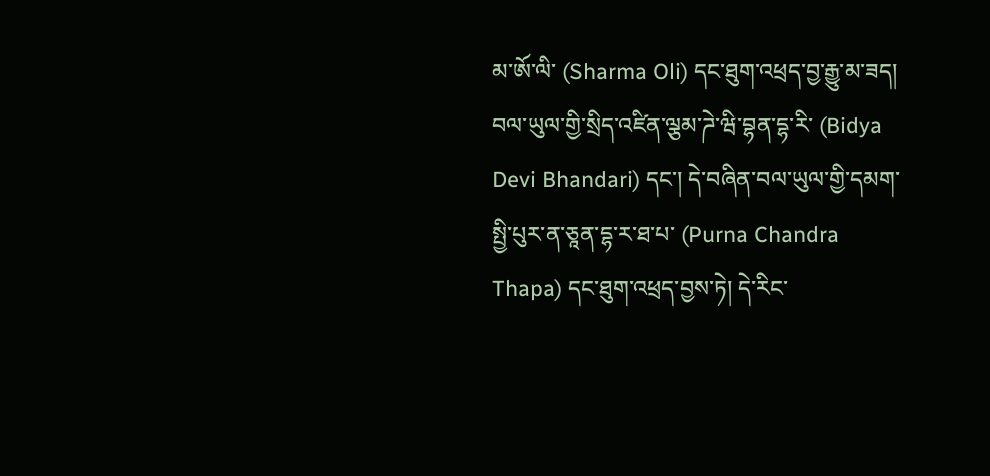མ་ཨོ་ལི་ (Sharma Oli) དང་ཐུག་འཕྲད་བྱ་རྒྱུ་མ་ཟད། བལ་ཡུལ་གྱི་སྲིད་འཛིན་ལྕམ་ཌེ་ཝི་བྷན་དྷ་རི་ (Bidya Devi Bhandari) དང་། དེ་བཞིན་བལ་ཡུལ་གྱི་དམག་སྤྱི་པུར་ན་ཅཱན་དྷ་ར་ཐ་པ་ (Purna Chandra Thapa) དང་ཐུག་འཕྲད་བྱས་ཏེ། དེ་རིང་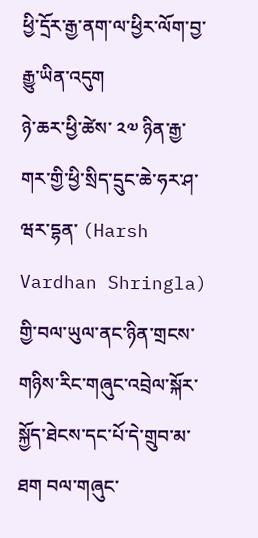ཕྱི་དྲོར་རྒྱ་ནག་ལ་ཕྱིར་ལོག་བྱ་རྒྱུ་ཡིན་འདུག
ཉེ་ཆར་ཕྱི་ཚེས་ ༢༧ ཉིན་རྒྱ་གར་གྱི་ཕྱི་སྲིད་དྲུང་ཆེ་ཧར་ཤ་ཝར་དྷན་ (Harsh Vardhan Shringla) གྱི་བལ་ཡུལ་ནང་ཉིན་གྲངས་གཉིས་རིང་གཞུང་འབྲེལ་སྐོར་སྐྱོད་ཐེངས་དང་པོ་དེ་གྲུབ་མ་ཐག བལ་གཞུང་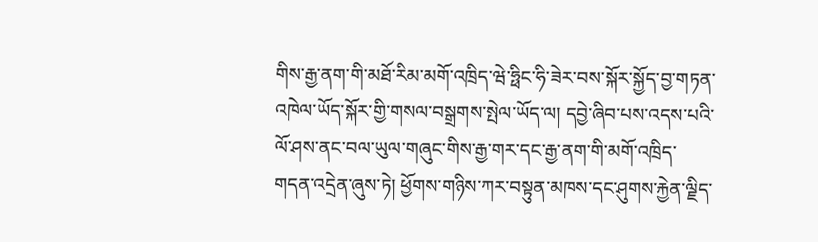གིས་རྒྱ་ནག་གི་མཐོ་རིམ་མགོ་འཁྲིད་ཝེ་ཧྥིང་ཧི་ཟེར་བས་སྐོར་སྐྱོད་བྱ་གཏན་འཁེལ་ཡོད་སྐོར་གྱི་གསལ་བསྒྲགས་སྤེལ་ཡོད་ལ། དབྱེ་ཞིབ་པས་འདས་པའི་ལོ་ཤས་ནང་བལ་ཡུལ་གཞུང་གིས་རྒྱ་གར་དང་རྒྱ་ནག་གི་མགོ་འཁྲིད་གདན་འདྲེན་ཞུས་ཏེ། ཕྱོགས་གཉིས་ཀར་བསྟུན་མཁས་དང་ཤུགས་རྐྱེན་ལྗིད་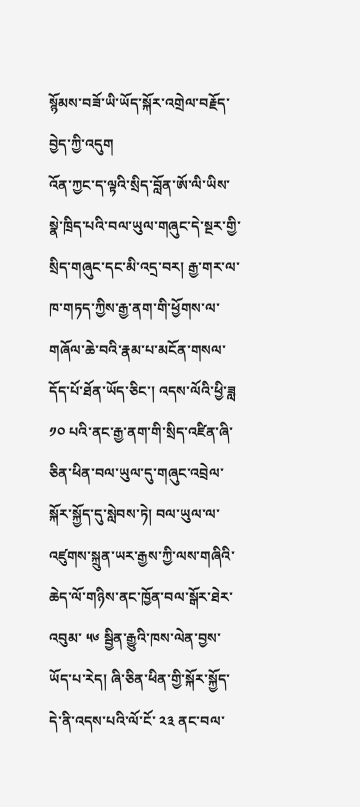སྙོམས་བཟོ་ཡི་ཡོད་སྐོར་འགྲེལ་བརྗོད་བྱེད་ཀྱི་འདུག
འོན་ཀྱང་ད་ལྟའི་སྲིད་བློན་ཨོ་ལི་ཡིས་སྣེ་ཁྲིད་པའི་བལ་ཡུལ་གཞུང་དེ་སྔར་གྱི་སྲིད་གཞུང་དང་མི་འདྲ་བར། རྒྱ་གར་ལ་ཁ་གཏད་ཀྱིས་རྒྱ་ནག་གི་ཕྱོགས་ལ་གཞོལ་ཆེ་བའི་རྣམ་པ་མངོན་གསལ་དོད་པོ་ཐོན་ཡོད་ཅིང་། འདས་ལོའི་ཕྱི་ཟླ ༡༠ པའི་ནང་རྒྱ་ནག་གི་སྲིད་འཛིན་ཞི་ཅིན་ཕིན་བལ་ཡུལ་དུ་གཞུང་འབྲེལ་སྐོར་སྐྱོད་དུ་སླེབས་ཏེ། བལ་ཡུལ་ལ་འཛུགས་སྐྲུན་ཡར་རྒྱས་ཀྱི་ལས་གཞིའི་ཆེད་ལོ་གཉིས་ནང་ཁྱོན་བལ་སྒོར་ཐེར་འབུམ་ ༥༦ སྦྱིན་རྒྱུའི་ཁས་ལེན་བྱས་ཡོད་པ་རེད། ཞི་ཅིན་ཕིན་གྱི་སྐོར་སྐྱོད་དེ་ནི་འདས་པའི་ལོ་ངོ་ ༢༣ ནང་བལ་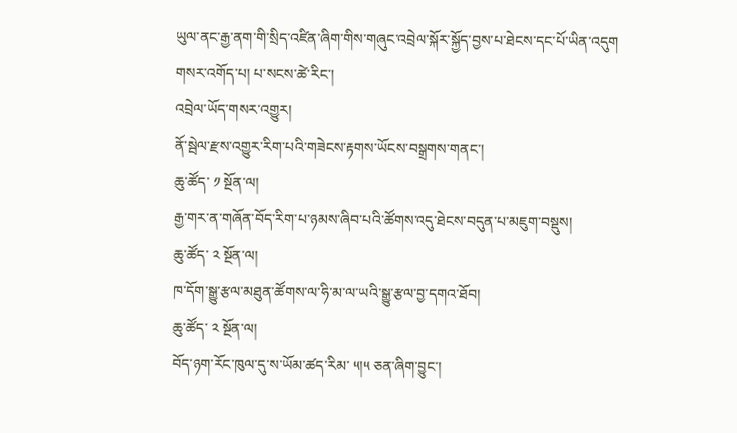ཡུལ་ནང་རྒྱ་ནག་གི་སྲིད་འཛིན་ཞིག་གིས་གཞུང་འབྲེལ་སྐོར་སྐྱོད་བྱས་པ་ཐེངས་དང་པོ་ཡིན་འདུག
གསར་འགོད་པ། པ་སངས་ཚེ་རིང་།
འབྲེལ་ཡོད་གསར་འགྱུར།
ནོ་སྦེལ་རྫས་འགྱུར་རིག་པའི་གཟེངས་རྟགས་ཡོངས་བསྒྲགས་གནང་།
ཆུ་ཚོད་ ༡ སྔོན་ལ།
རྒྱ་གར་ན་གཞོན་བོད་རིག་པ་ཉམས་ཞིབ་པའི་ཚོགས་འདུ་ཐེངས་བདུན་པ་མཇུག་བསྡུས།
ཆུ་ཚོད་ ༢ སྔོན་ལ།
ཁ་དོག་སྒྱུ་རྩལ་མཐུན་ཚོགས་ལ་ཧི་མ་ལ་ཡའི་སྒྱུ་རྩལ་བྱ་དགའ་ཐོབ།
ཆུ་ཚོད་ ༢ སྔོན་ལ།
བོད་ཉག་རོང་ཁུལ་དུ་ས་ཡོམ་ཚད་རིམ་ ༥།༥ ཅན་ཞིག་བྱུང་།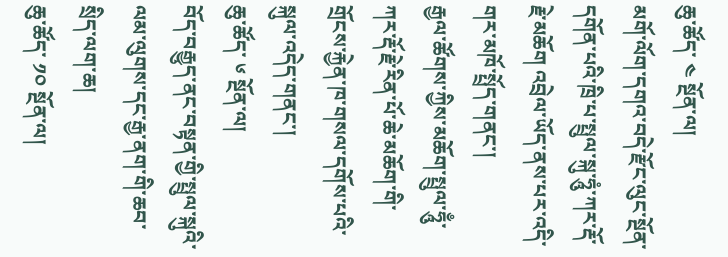ཆུ་ཚོད་ ༤ སྔོན་ལ།
མགོ་ལོག་དགའ་བདེ་རྫོང་ལུང་སྔོན་དགོན་པའི་ཁྲི་པ་སྤྲུལ་སྐུ་ཧཱུཾ་ཀར་རྡོ་རྗེ་མཆོག འབྲེལ་ཡོད་ནས་པར་འདི་གར་མཁོ་སྤྲོད་གནང་།
རྒྱལ་ཚོགས་ཀྱིས་མཆོག་སྤྲུལ་ཧཱུྃ་ཀར་རྡོ་རྗེ་རིན་པོ་ཆེ་མཆོག་གི་གྲོངས་རྐྱེན་ཁ་གསལ་དགོས་པའི་སྐུལ་འདེད་གནང་།
ཆུ་ཚོད་ ༦ སྔོན་ལ།
བོད་བརྒྱུད་ནང་བསྟན་གྱི་སྤྲུལ་སྐུའི་ལམ་ལུགས་དང་རྒྱ་ནག་གི་ཆབ་སྲིད་ལག་ཆ།
ཆུ་ཚོད་ ༡༠ སྔོན་ལ།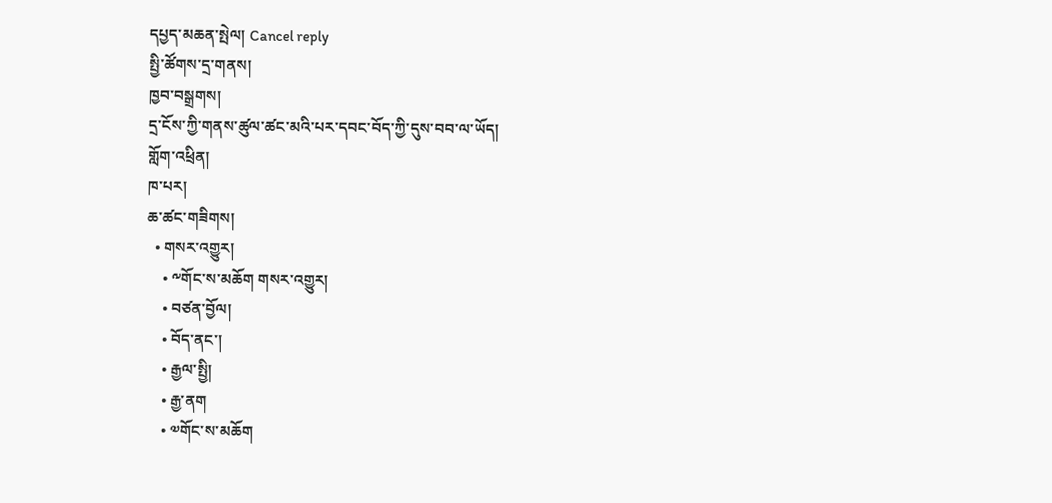དཔྱད་མཆན་སྤེལ། Cancel reply
སྤྱི་ཚོགས་དྲ་གནས།
ཁྱབ་བསྒྲགས།
དྲ་ངོས་ཀྱི་གནས་ཚུལ་ཚང་མའི་པར་དབང་བོད་ཀྱི་དུས་བབ་ལ་ཡོད།
གློག་འཕྲིན།
ཁ་པར།
ཆ་ཚང་གཟིགས།
  • གསར་འགྱུར།
    • ༸གོང་ས་མཆོག གསར་འགྱུར།
    • བཙན་བྱོལ།
    • བོད་ནང་།
    • རྒྱལ་སྤྱི།
    • རྒྱ་ནག
    • ༧གོང་ས་མཆོག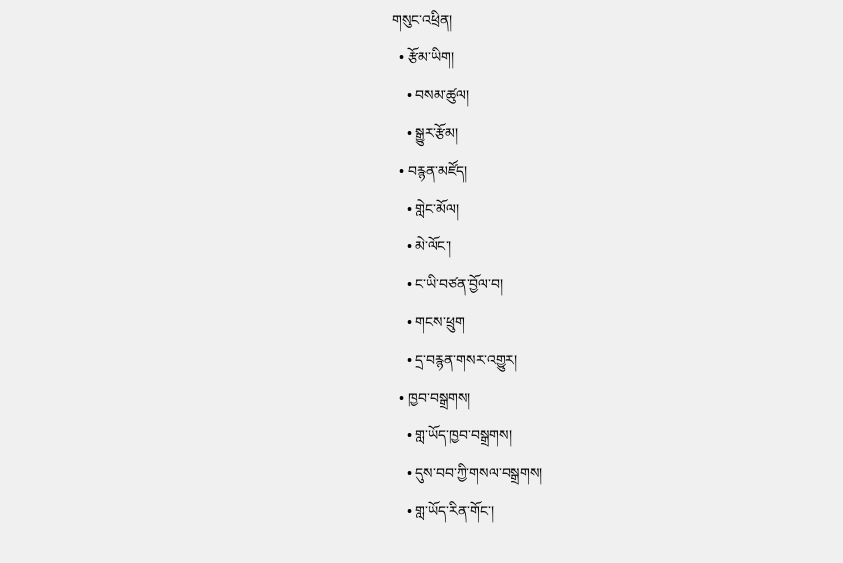གསུང་འཕྲིན།
  • རྩོམ་ཡིག།
    • བསམ་ཚུལ།
    • སྒྱུར་རྩོམ།
  • བརྙན་མཛོད།
    • གླེང་མོལ།
    • མེ་ལོང་།
    • ང་ཡི་བཙན་བྱོལ་བ།
    • གངས་ཕྲུག
    • དྲ་བརྙན་གསར་འགྱུར།
  • ཁྱབ་བསྒྲགས།
    • གླ་ཡོད་ཁྱབ་བསྒྲགས།
    • དུས་བབ་ཀྱི་གསལ་བསྒྲགས།
    • གླ་ཡོད་རིན་གོང་།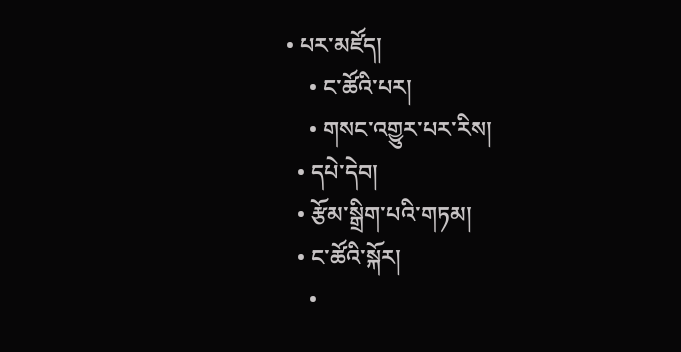• པར་མཛོད།
    • ང་ཚོའི་པར།
    • གསང་འགྱུར་པར་རིས།
  • དཔེ་དེབ།
  • རྩོམ་སྒྲིག་པའི་གཏམ།
  • ང་ཚོའི་སྐོར།
    •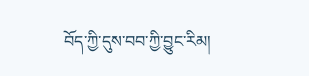བོད་ཀྱི་དུས་བབ་ཀྱི་བྱུང་རིམ།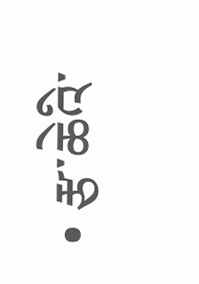• རྩ་ཆེའི་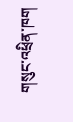གསུང་འཕྲིན་ཁག